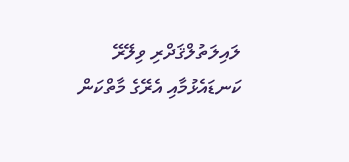ލައިލަތުލްޤަދްރި ވިލޭރޭ ކަނޑައެޅުމާއި އެރޭގެ މާތްކަން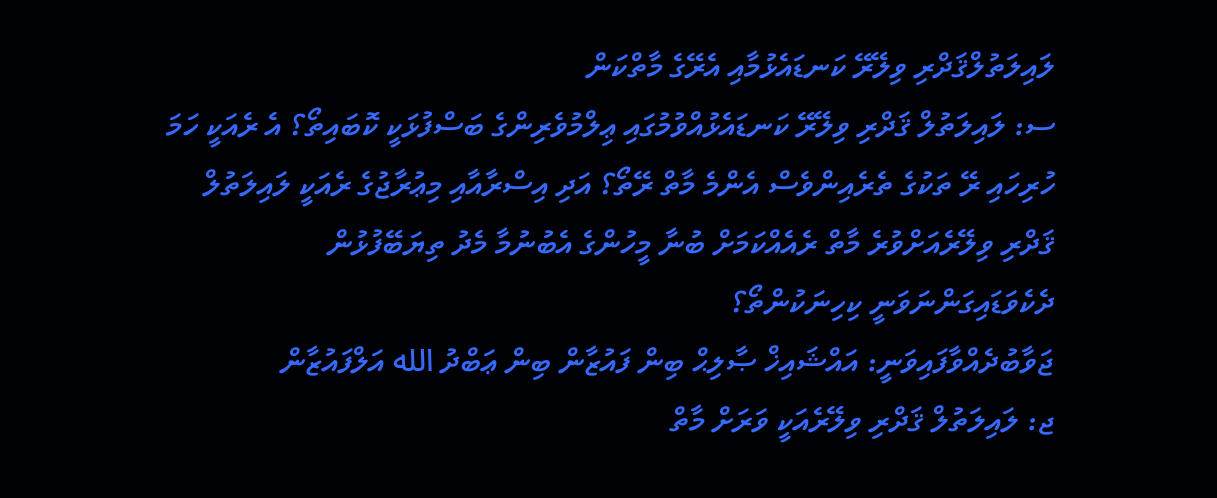ލައިލަތުލްޤަދްރި ވިލޭރޭ ކަނޑައެޅުމާއި އެރޭގެ މާތްކަން
ސ: ލައިލަތުލް ޤަދްރި ވިލޭރޭ ކަނޑައެޅުއްވުމުގައި ޢިލްމުވެރިންގެ ބަސްފުޅަކީ ކޮބައިތޯ؟ އެ ރެއަކީ ހަމަ ހުރިހައި ރޭ ތަކުގެ ތެރެއިންވެސް އެންމެ މާތް ރޭތޯ؟ އަދި އިސްރާއާއި މިޢުރާޖުގެ ރެއަކީ ލައިލަތުލް ޤަދްރި ވިލޭރެއަށްވުރެ މާތް ރެއެއްކަމަށް ބުނާ މީހުންގެ އެބުނުމާ މެދު ތިޔަބޭފުޅުން ދެކެވަޑައިގަންނަވަނީ ކިހިނަކުންތޯ؟
ޖަވާބުދެއްވާފައިވަނީ: އައްޝައިޚް ޞާލިޙް ބިން ފައުޒާން ބިން ޢަބްދު الله އަލްފައުޒާން
ޖ: ލައިލަތުލް ޤަދްރި ވިލޭރެއަކީ ވަރަށް މާތް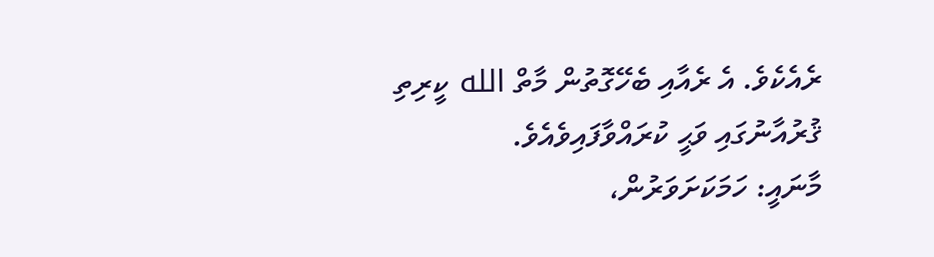ރެއެކެވެ. އެ ރެއާއި ބެހޭގޮތުން މާތް الله ކީރިތި ޤުރުއާނުގައި ވަޙީ ކުރައްވާފައިވެއެވެ.
މާނައީ: ހަމަކަށަވަރުން،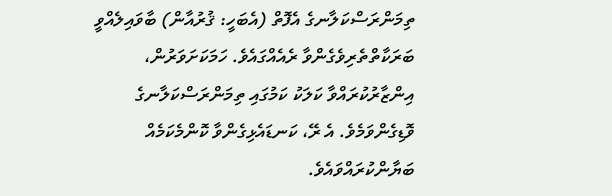ތިމަންރަސްކަލާނގެ އެފޮތް (އެބަހީ: ޤުރުއާން) ބާވައިލެއްވީ ބަރަކާތްތެރިވެގެންވާ ރެއެއްގައެވެ. ހަމަކަށަވަރުން، އިންޒާރުކުރައްވާ ކަލަކު ކަމުގައި ތިމަންރަސްކަލާނގެ ވޮޑިގެންވަމެވެ. އެ ރޭ، ކަނޑައެޅިގެންވާ ކޮންމެކަމެއް ބަޔާންކުރައްވައެވެ.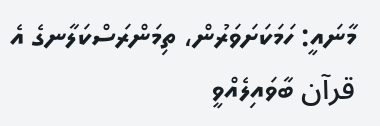މާނައީ: ހަމަކަށަވަރުން، ތިމަންރަސްކަލާނގެ އެ قرآن ބާވައިލެއްވީ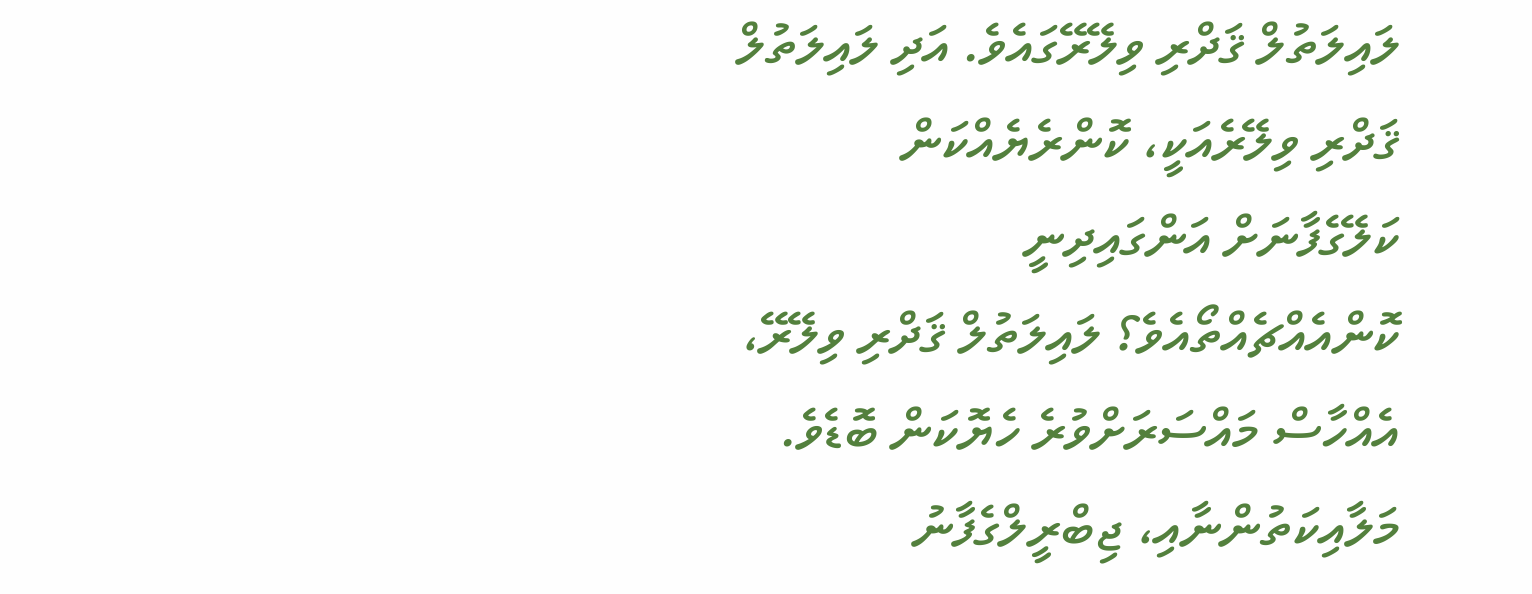ލައިލަތުލް ޤަދްރި ވިލޭރޭގައެވެ. އަދި ލައިލަތުލް ޤަދްރި ވިލޭރެއަކީ، ކޮންރެޔެއްކަން ކަލޭގެފާނަށް އަންގައިދިނީ ކޮންއެއްޗެއްތޯއެވެ؟ ލައިލަތުލް ޤަދްރި ވިލޭރޭ، އެއްހާސް މައްސަރަށްވުރެ ހެޔޮކަން ބޮޑެވެ. މަލާއިކަތުންނާއި، ޖިބްރީލްގެފާނު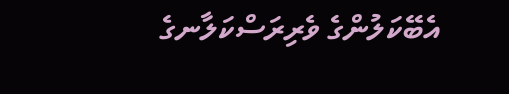އެބޭކަލުންގެ ވެރިރަސްކަލާނގެ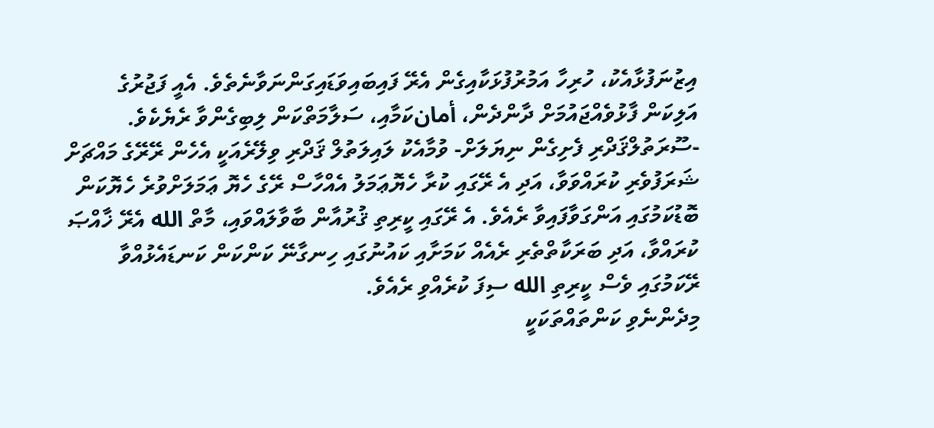އިޒުނަފުޅާއެކު، ހުރިހާ އަމުރުފުޅަކާއިގެން އެރޭ ފައިބައިވަޑައިގަންނަވާނެތެވެ. އެއީ ފަޖުރުގެ އަލިކަން ފާޅުވެއްޖައުމަށް ދާންދެން، أمانކަމާއި، ސަލާމަތްކަން ލިބިގެންވާ ރެޔެކެވެ. -ސޫރަތުލްޤަދްރި ފެށިގެން ނިޔަލަށް- ވުމާއެކު ލައިލަތުލް ޤަދްރި ވިލޭރެއަކީ އެހެން ރޭރޭގެ މައްޗަށް ޝަރަފުވެރި ކުރައްވަވާ، އަދި އެ ރޭގައި ކުރާ ހެޔޮޢަމަލު އެއްހާސް ރޭގެ ހެޔޮ ޢަމަލަށްވުރެ ހެޔޮކަން ބޮޑުކަމުގައި އަންގަވާފައިވާ ރެއެވެ. އެ ރޭގައި ކީރިތި ޤުރުއާން ބާވާލައްވައި، މާތް الله އެރޭ ޚާއްޞަ ކުރައްވާ، އަދި ބަރަކާތްތެރި ރެއެއް ކަމަށާއި ކައުނުގައި ހިނގާނޭ ކަންކަން ކަނޑައެޅުއްވާ ރޭކަމުގައި ވެސް ކީރިތި الله ސިފަ ކުރެއްވި ރެއެވެ.
މިދެންނެވި ކަންތައްތަކަކީ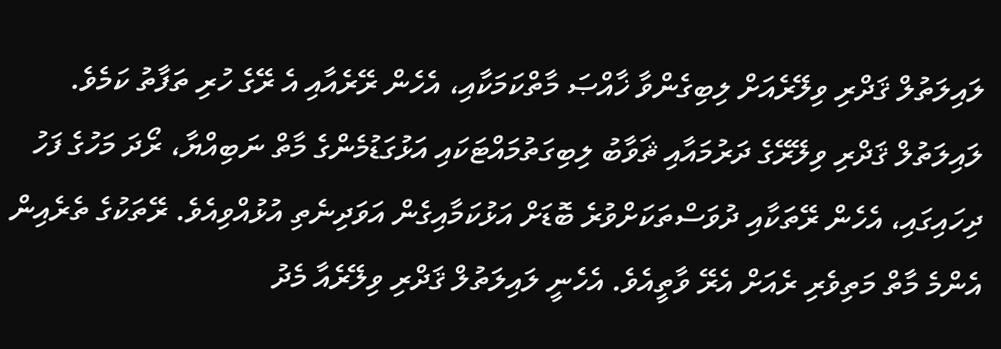ލައިލަތުލް ޤަދްރި ވިލޭރެއަށް ލިބިގެންވާ ޚާއްޞަ މާތްކަމަކާއި، އެހެން ރޭރެއާއި އެ ރޭގެ ހުރި ތަފާތު ކަމެވެ. ލައިލަތުލް ޤަދްރި ވިލޭރޭގެ ދަރުމައާއި ޘަވާބު ލިބިގަތުމައްޓަކައި އަޅުގަޑުމެންގެ މާތް ނަބިއްޔާ، ރޯދަ މަހުގެ ފަހު ދިހައިގައި، އެހެން ރޭތަކާއި ދުވަސްތަކަށްވުރެ ބޮޑަށް އަޅުކަމާއިގެން އަވަދިނެތި އުޅުއްވިއެވެ. ރޭތަކުގެ ތެރެއިން އެންމެ މާތް މަތިވެރި ރެއަށް އެރޭ ވާތީއެވެ. އެހެނީ ލައިލަތުލް ޤަދްރި ވިލޭރެއާ މެދު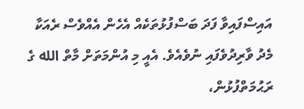އައިސްފައިވާ ފަދަ ބަސްފުޅުތަކެއް އެހެން އެއްވެސް ރެއަކާ މެދު ވާރިދުވެފައި ނުވެއެވެ. އެއީ މި އުންމަތަށް މާތް الله ގެ ރަޙުމަތްފުޅުން،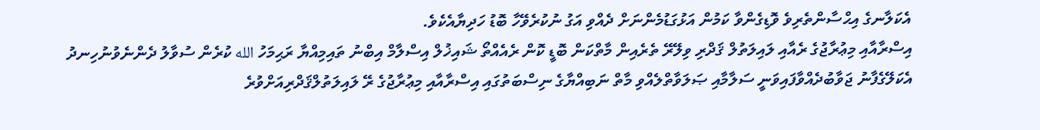އެކަލާނގެ އިޙްސާންތެރިވެ ވޮޑިގެންވާ ކަމުން އަޅުގަޑުމެންނަށް ދެއްވި އަގު ނުކުރެވޭހާ ބޮޑު ހަދިޔާއެކެވެ.
އިސްރާއާއި މިޢުރާޖުގެ ރެއާއި ލައިލަތުލް ޤަދްރި ވިލޭރޭ ތެރެއިން މާތްކަން ބޮޑީ ކޮން ރެއެއްތޯ ޝައިޚުލް އިސްލާމް އިބްނު ތައިމިއްޔާ ރަޙިމަހު الله ކުރެން ސުވާލު ދެންނެވުނުހިނދު އެކަލޭގެފާނު ޖަވާބުދެއްވާފައިވަނީ ސަލާމާއި ޞަލަވާތްލެއްވި މާތް ނަބިއްޔާގެ ނިސްބަތުގައި އިސްރާއާއި މިޢުރާޖުގެ ރޭ ލައިލަތުލްޤަދްރިއަށްވުރެ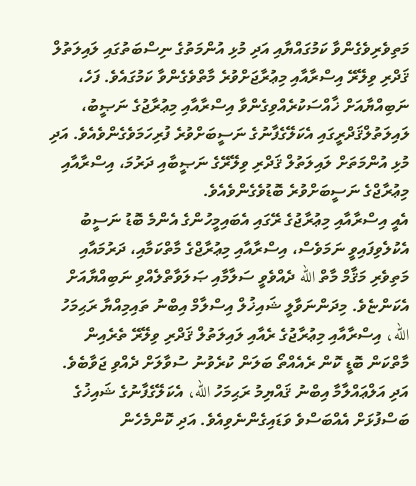މަތިވެރިވެގެންވާ ކަމުގައްޔާއި އަދި މުޅި އުންމަތުގެ ނިސްބަތުގައި ލައިލަތުލް ޤަދްރި ވިލޭރޭ އިސްރާއާއި މިޢުރާޖަށްވުރެ މާތްވެގެންވާ ކަމުގައެވެ. ފަހެ، ނަބިއްޔާއަށް ޚާއްސަކުރެއްވިގެންވާ އިސްރާއާއި މިޢުރާޖުގެ ނަޞީބު، ލައިލަތުލްޤަދްރީގައި އެކަލޭގެފާނުގެ ނަސީބަށްވުރެ ފުރިހަމަވެގެންވެއެވެ. އަދި މުޅި އުންމަތަށް ލައިލަތުލް ޤަދްރި ވިލޭރޭގެ ނަޞީބާއި ދަރުމަ، އިސްރާއާއި މިޢުރާޖްގެ ނަސީބަށްވުރެ ބޮޑުވެގެންވެއެވެ.
އެއީ އިސްރާއާއި މިޢުރާޖުގެ ރޭގައި އެބައިމީހުންގެ އެންމެ ބޮޑު ނަސީބު އެކުލެވިފައިވީ ނަމަވެސް، އިސްރާއާއި މިޢުރާޖްގެ މާތްކަމާއި، ދަރުމައާއި މަތިވެރި މަޤާމް މާތް الله ދެއްވެވީ ސަލާމާއި ޞަލަވާތްލެއްވި ނަބިއްޔާއަށް އެކަންޏެވެ. މިދަންނަވާލީ ޝައިޚުލް އިސްލާމް އިބްނު ތައިމިއްޔާ ރަޙިމަހު الله، އިސްރާއާއި މިޢުރާޖުގެ ރެއާއި ލައިލަތުލް ޤަދްރި ވިލޭރޭ ތެރެއިން މާތްކަން ބޮޑީ ކޮން ރެއެއްތޯ ބަލަން ކުރެވުނު ސުވާލަށް ދެއްވި ޖަވާބެވެ. އަދި އަލްޢައްލާމާ އިބްނު ޤައްޔިމު ރަޙިމަހު الله، އެކަލޭގެފާނުގެ ޝައިޚުގެ ބަސްފުޅަށް އެއްބަސްވެ ވަޑައިގެންނެވިއެވެ. އަދި ކޮންމެހެން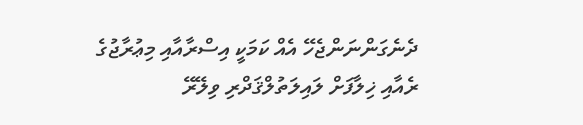ދެނެގަންނަންޖެހޭ އެއް ކަމަކީ އިސްރާއާއި މިޢުރާޖުގެ ރެއާއި ޚިލާފަށް ލައިލަތުލްޤަދްރި ވިލޭރޭ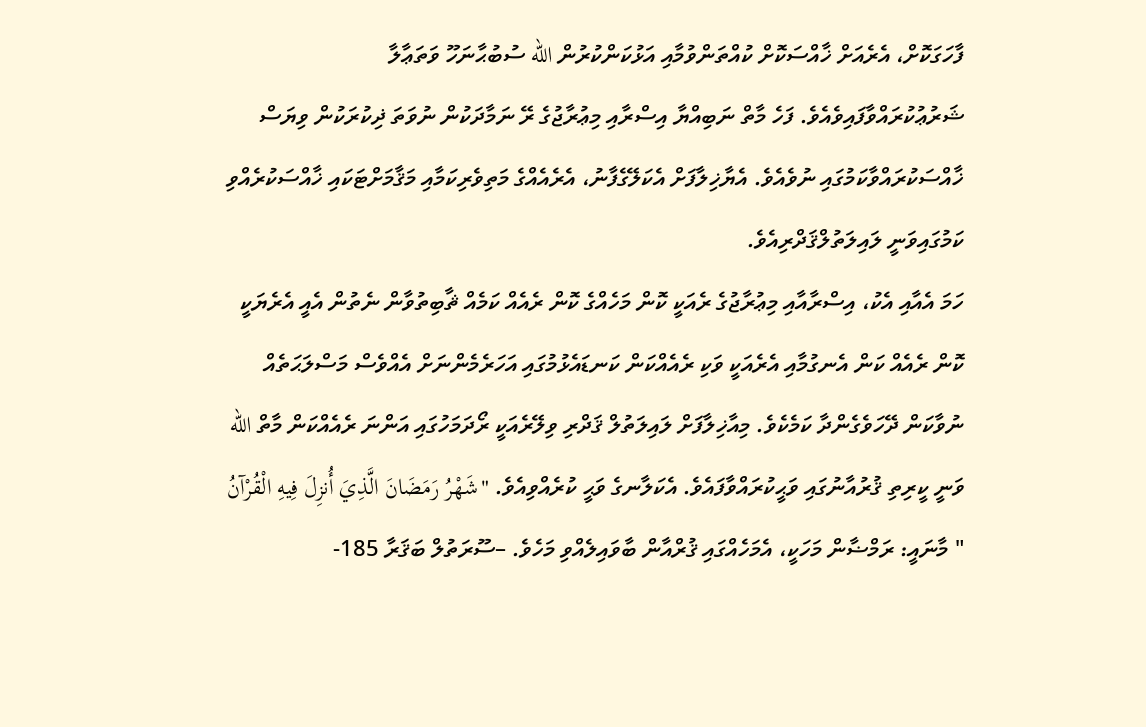ފާހަގަކޮށް، އެރެއަށް ޚާއްސަކޮށް ކުއްތަންވުމާއި އަޅުކަންކުރުން الله ސުބުޙާނަހޫ ވަތަޢާލާ ޝަރުޢުކުރައްވާފައިވެއެވެ. ފަހެ މާތް ނަބިއްޔާ އިސްރާއި މިޢުރާޖުގެ ރޭ ނަމާދަކުން ނުވަތަ ޛިކުރަކުން ވިޔަސް ޚާއްސަކުރައްވާކަމުގައި ނުވެއެވެ. އެޔާޚިލާފަށް އެކަލޭގެފާނު، އެރެއެއްގެ މަތިވެރިކަމާއި މަޤާމަށްޓަކައި ޚާއްސަކުރެއްވި ކަމުގައިވަނީ ލައިލަތުލްޤަދްރިއެވެ.
ހަމަ އެއާއި އެކު، އިސްރާއާއި މިޢުރާޖުގެ ރެއަކީ ކޮން މަހެއްގެ ކޮން ރެއެއް ކަމެއް ޘާބިތުވާން ނެތުން އެއީ އެރެޔަކީ ކޮން ރެއެއް ކަން އެނގުމާއި އެރެއަކީ ވަކި ރެއެއްކަން ކަނޑައެޅުމުގައި އަހަރެމެންނަށް އެއްވެސް މަސްލަޙަތެއް ނުވާކަން ދޭހަވެގެންދާ ކަމެކެވެ. މިއާޚިލާފަށް ލައިލަތުލް ޤަދްރި ވިލޭރެއަކީ ރޯދަމަހުގައި އަންނަ ރެއެއްކަން މާތް الله ވަނީ ކީރިތި ޤުރުއާނުގައި ވަޙީކުރައްވާފައެވެ. އެކަލާނގެ ވަޙީ ކުރެއްވިއެވެ. "شَهْرُ رَمَضَانَ الَّذِيَ أُنزِلَ فِيهِ الْقُرْآنُ " މާނައީ: ރަމްޟާން މަހަކީ، އެމަހެއްގައި ޤުރްއާން ބާވައިލެއްވި މަހެވެ. –ސޫރަތުލް ބަޤަރާ 185-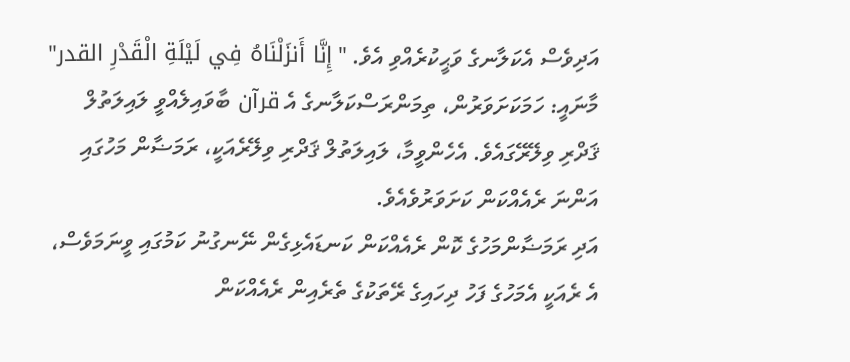އަދިވެސް އެކަލާނގެ ވަޙީކުރެއްވި އެވެ. "إِنَّا أَنزَلْنَاهُ فِي لَيْلَةِ الْقَدْرِ القدر" މާނައީ: ހަމަކަށަވަރުން، ތިމަންރަސްކަލާނގެ އެ قرآن ބާވައިލެއްވީ ލައިލަތުލް ޤަދްރި ވިލޭރޭގައެވެ. އެހެންވީމާ، ލައިލަތުލް ޤަދްރި ވިލޭރެއަކީ، ރަމަޟާން މަހުގައި އަންނަ ރެއެއްކަން ކަށަވަރުވެއެވެ.
އަދި ރަމަޟާންމަހުގެ ކޮން ރެއެއްކަން ކަނޑައެޅިގެން ނޭނގުނު ކަމުގައި ވީނަމަވެސް، އެ ރެއަކީ އެމަހުގެ ފަހު ދިހައިގެ ރޭތަކުގެ ތެރެއިން ރެއެއްކަން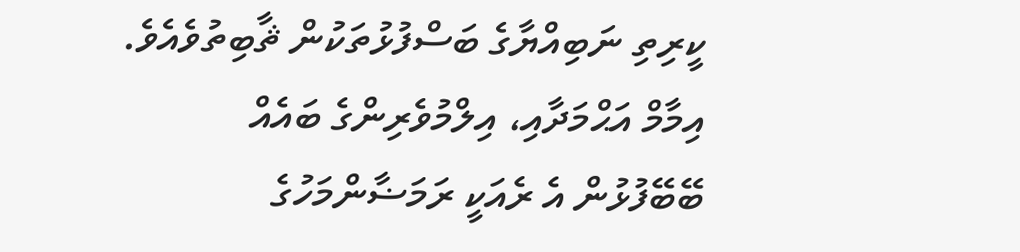ކީރިތި ނަބިއްޔާގެ ބަސްފުޅުތަކުން ޘާބިތުވެއެވެ. އިމާމް އަޙްމަދާއި، އިލްމުވެރިންގެ ބައެއް ބޭބޭފުޅުން އެ ރެއަކީ ރަމަޟާންމަހުގެ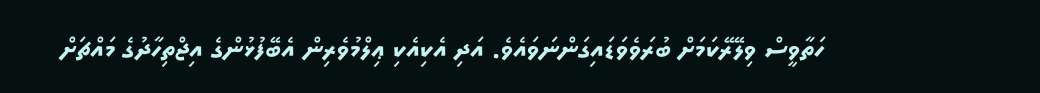ހަތާވީސް ވިލޭރޭކަމަށް ބުރަވެވަޑައިގަންނަވައެވެ. އަދި އެކިއެކި ޢިލްމުވެރިން އެބޭފުޅުންގެ އިޖްތިހާދުގެ މައްޗަށް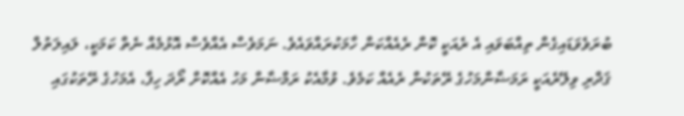ބުރަވެވަޑައިގެން ތިއްބަވައި އެ ރެއަކީ ކޮން ރެއެއްކަން ހާމަކުރައްވައެވެ. ނަމަވެސް އެއްވެސް އޮޅުމެއް ނެތް ކަމަކީ، ލައިލަތުލް ޤަދްރި ވިލޭރެއަކީ ރަމަޟާންމަހުގެ ރޭތަކުން ރެއެއް ކަމެވެ. ވުމާއެކު ރަމްޟާން މަހު އެއްކޮށް ރޯދަ ހިފާ، އެމަހުގެ ރޭތަކުގައި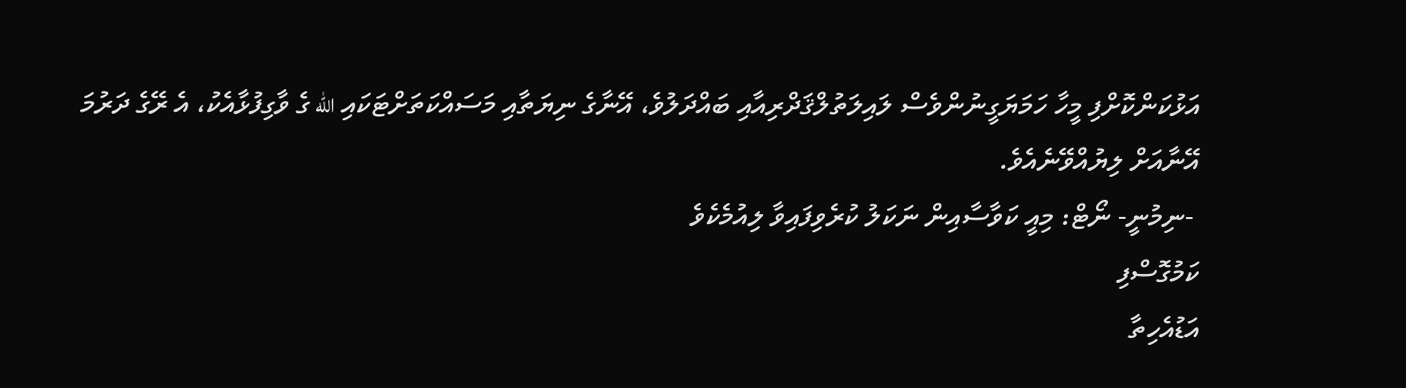އަޅުކަންކޮށްފި މީހާ ހަމަޔަގީނުންވެސް ލައިލަތުލްޤަދްރިއާއި ބައްދަލުވެ، އޭނާގެ ނިޔަތާއި މަސައްކަތަށްޓަކައި الله ގެ ވާގިފުޅާއެކު، އެ ރޭގެ ދަރުމަ އޭނާއަށް ލިޔުއްވޭނެއެވެ.
 -ނިމުނީ- ނޯޓް: މިއީ ކަވާސާއިން ނަކަލު ކުރެވިފައިވާ ލިއުމެކެވެ
ކަމުގޮސްފި
އަޑުއެހިތާ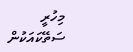މިހުރީ
ސަތޭކައަކުން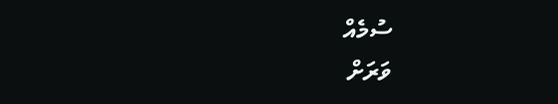ސުމެއް
ވަރަށް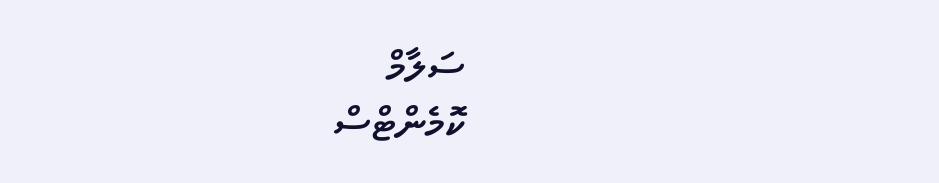ސަލާމް
ކޮމެންޓްސް